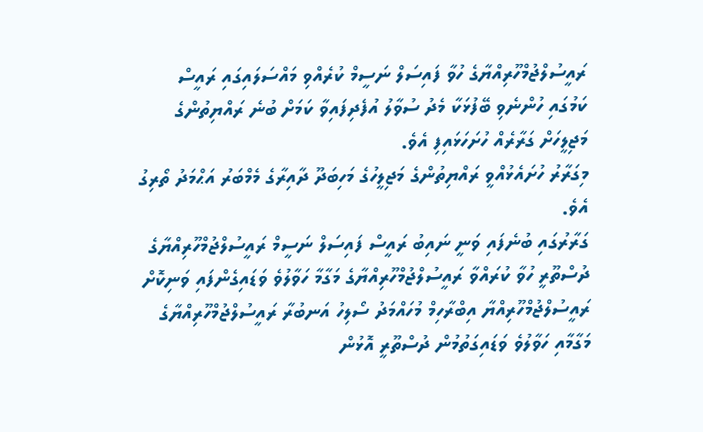ރައީސުލްޖުމްހޫރިއްޔާގެ ހުވާ ފައިސަލް ނަސީމް ކުރެއްވި މައްސަލައިގައި ރައީސް ކަމުގައި ހުންނެވި ބޭފުޅަކާ މެދު ސުވާލު އުފެދިފައިވާ ކަމަށް ބުނެ ރައްޔިތުންގެ މަޖިލީހަށް ގަރާރެއް ހުށަހަޅައިފި އެވެ.
މިގަރާރު ހުށައެޅުއްވީ ރައްޔިތުންގެ މަޖިލީހުގެ މަހިބަދޫ ދާއިރާގެ މެމްބަރު އަޙްމަދު ތޯރިގު އެވެ.
ގަރާރުގައި ބުނެފައި ވަނީ ނައިބު ރައީސް ފައިސަލް ނަސީމް ރައީސުލްޖުމްހޫރިއްޔާގެ ދުސްތޫރީ ހުވާ ކުރައްވާ ރައީސުލްޖުމްހޫރިއްޔާގެ މަގާމާ ހަވާލުވެ ވަޑައިގެންފައި ވަނިކޮށް ރައީސުލްޖުމްހޫރިއްޔާ އިބްރާހިމް މުހައްމަދު ސޯލިހު އަނބުރާ ރައީސުލްޖުމްހޫރިއްޔާގެ މަގާމާއި ހަވާލުވެ ވަޑައިގަތުމުން ދުސްތޫރީ އޮޅުން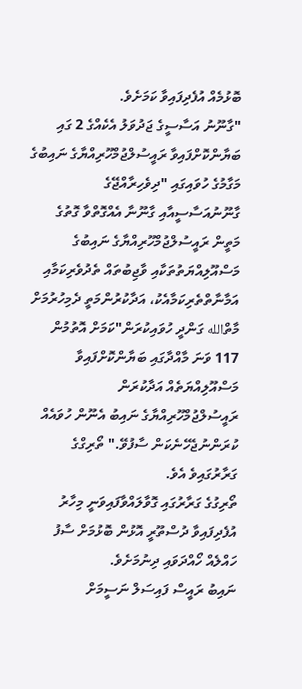ބޮޅުމެއް އުފެދިފައިވާ ކަމަށެވެ.
"ގާނޫނު އަސާސީގެ ޖަދުވަލު އެކެއްގެ 2 ގައި ބަޔާންކޮށްފައިވާ ރައީސުލްޖުމްހޫރިއްޔާގެ ނައިބުގެ މަގާމުގެ ހުވައިގައި "ދިވެހިރާއްޖޭގެ ގާނޫނުއަސާސީއާއި ގާނޫނާ އެއްގޮތްވާ ގޮތުގެ މަތީން ރައީސުލްޖުމްހޫރިއްޔާގެ ނައިބުގެ މަސްއޫލިއްޔަތުތަކާއި ވާޖިބުތައް ތެދުވެރިކަމާއި އަމާނާތްތެރިކަމާއެކު، އަދާކުރުންމަތީ ދެމިހުރުމަށް މާތްالله ގަންދީ ހުވައިކުރަން"ކަމަށް އޮތުމުން 117 ވަނަ މާއްދާގައި ބަޔާންކޮށްފައިވާ މަސްއޫލިއްޔަތެއް އަދާކުރަން ރައީސުލްޖުމްހޫރިއްޔާގެ ނައިބު އެނޫން ހުވައެއް ކުރަންނުޖެހޭނެކަން ސާފުވޭ." ތޯރިގްގެ ގަރާރުގައިވެ އެވެ.
ތޯރިގުގެ ގަރާރުގައި ގޮވާލައްވާފައިވަނީ މިހާރު އުފެދިފައިވާ ދުސްތޫރީ އޮޅުން ބޮޅުމަށް ސާފު ހައްލެއް ހޯއްދަވައި ދިނުމަށެވެ.
ނައިބު ރައީސް ފައިސަލް ނަސީމަށް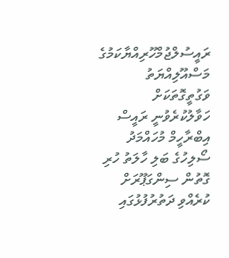ރައީސުލްޖުމްހޫރިއްޔާކަމުގެ މަސްއޫލިއްޔަތު ވަގުތީގޮތަކަށް ހަވާލުކުރެވުނީ ރައީސް އިބްރާހީމް މުހައްމަދު ސޯލިހުގެ ބަލި ހާލަތު ހުރި ގޮތުން ސިންގަޕޫރަށް ކުރެއްވި ދަތުރުފުޅުގައި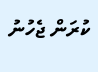ކުރަން ޖެހުނު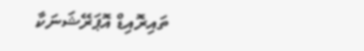ތައިރޮއިޑް އޮޕަރޭޝަނަކާ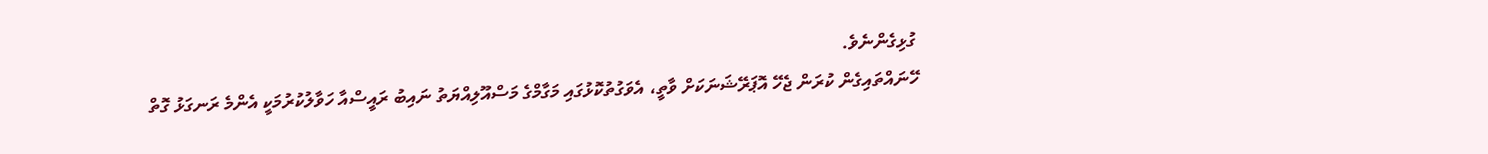ގުޅިގެންނެވެ.
ހޭނައްތައިގެން ކުރަން ޖެހޭ އޮޕަރޭޝަނަކަށް ވާތީ، އެވަގުތުކޮޅުގައި މަގާމްގެ މަސްއޫލިއްޔަތު ނައިބު ރައީސްއާ ހަވާލުކުރުމަކީ އެންމެ ރަނގަޅު ގޮތް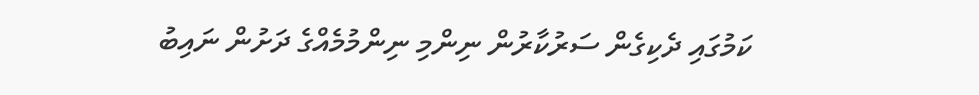ކަމުގައި ދެކިގެން ސަރުކާރުން ނިންމި ނިންމުމެއްގެ ދަށުން ނައިބު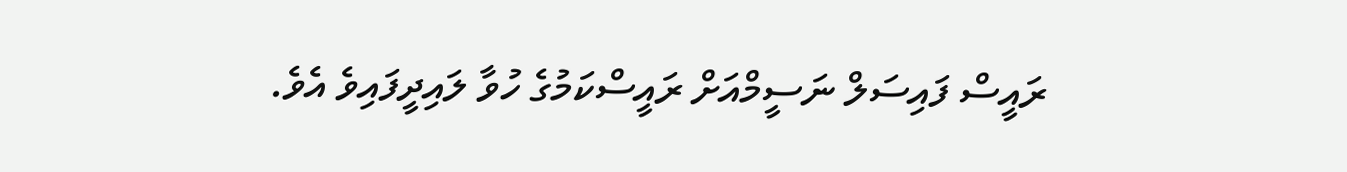ރައީސް ފައިސަލް ނަސީމްއަށް ރައީސްކަމުގެ ހުވާ ލައިދީފައިވެ އެވެ.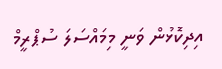އިދިކޮޅުން ވަނީ މިމައްސަލަ ސުޕްރީމް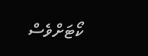ކޯޓަށްވެސް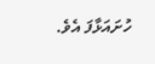ހުށައަޅާފަ އެވެ.